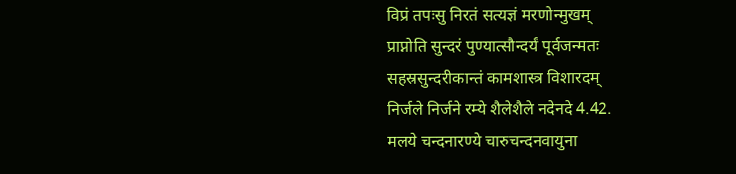विप्रं तपःसु निरतं सत्यज्ञं मरणोन्मुखम्
प्राप्नोति सुन्दरं पुण्यात्सौन्दर्यं पूर्वजन्मतः
सहस्रसुन्दरीकान्तं कामशास्त्र विशारदम्
निर्जले निर्जने रम्ये शैलेशैले नदेनदे 4.42.
मलये चन्दनारण्ये चारुचन्दनवायुना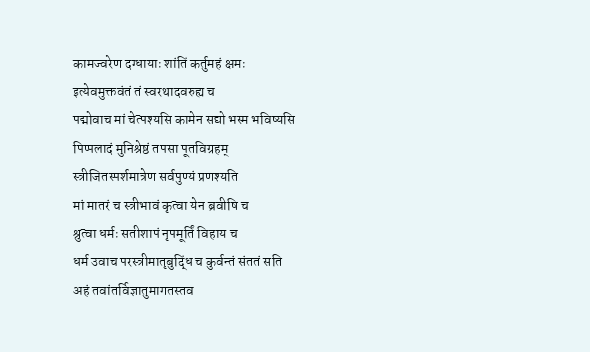कामज्वरेण दग्धायाः शांतिं कर्तुमहं क्षमः
इत्येवमुक्तवंतं तं स्वरथादवरुह्य च
पद्मोवाच मां चेत्पश्यसि कामेन सद्यो भस्म भविष्यसि
पिप्पलादं मुनिश्रेष्ठं तपसा पूतविग्रहम्
स्त्रीजितस्पर्शमात्रेण सर्वपुण्यं प्रणश्यति
मां मातरं च स्त्रीभावं कृत्वा येन ब्रवीषि च
श्रुत्वा धर्मः सतीशापं नृपमूर्तिं विहाय च
धर्म उवाच परस्त्रीमातृबुद्धिं च कुर्वन्तं संततं सति
अहं तवांतर्विज्ञातुमागतस्तव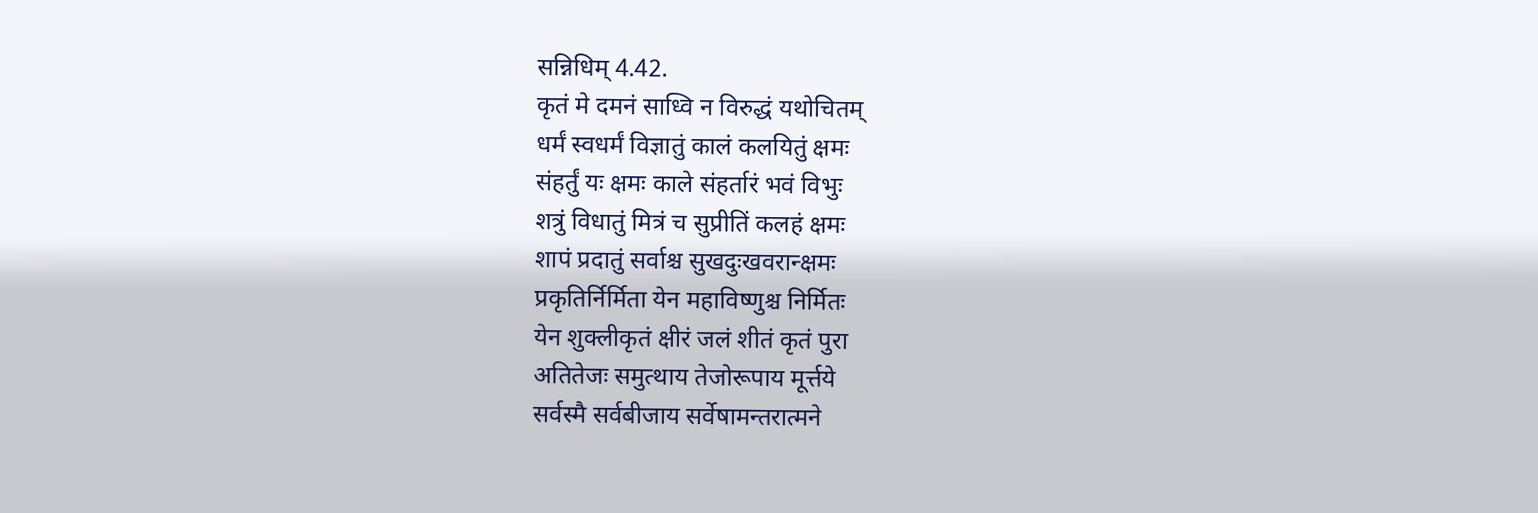सन्निधिम् 4.42.
कृतं मे दमनं साध्वि न विरुद्धं यथोचितम्
धर्मं स्वधर्मं विज्ञातुं कालं कलयितुं क्षमः
संहर्तुं यः क्षमः काले संहर्तारं भवं विभुः
शत्रुं विधातुं मित्रं च सुप्रीतिं कलहं क्षमः
शापं प्रदातुं सर्वाश्च सुखदुःखवरान्क्षमः
प्रकृतिर्निर्मिता येन महाविष्णुश्च निर्मितः
येन शुक्लीकृतं क्षीरं जलं शीतं कृतं पुरा
अतितेजः समुत्थाय तेजोरूपाय मूर्त्तये
सर्वस्मै सर्वबीजाय सर्वेषामन्तरात्मने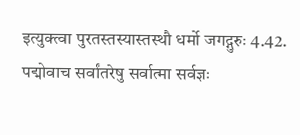इत्युक्त्वा पुरतस्तस्यास्तस्थौ धर्मो जगद्गुरुः 4.42.
पद्मोवाच सर्वांतरेषु सर्वात्मा सर्वज्ञः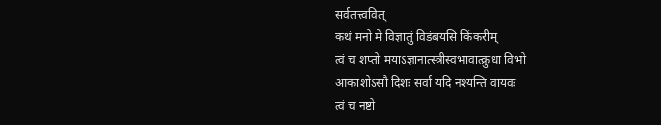सर्वतत्त्ववित्
कथं मनो मे विज्ञातुं विडंबयसि किंकरीम्
त्वं च शप्तो मयाऽज्ञानात्स्त्रीस्वभावात्क्रुधा विभो
आकाशोऽसौ दिशः सर्वा यदि नश्यन्ति वायवः
त्वं च नष्टो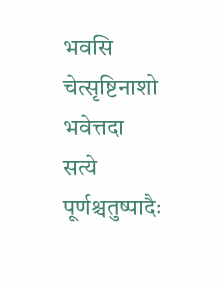भवसि चेत्सृष्टिनाशो भवेत्तदा
सत्ये पूर्णश्चतुष्पादैः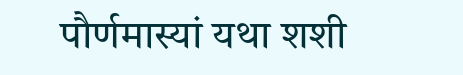पौर्णमास्यां यथा शशी